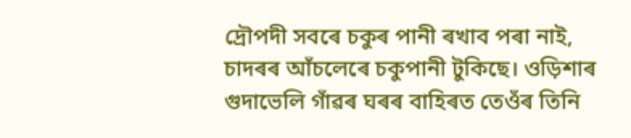দ্ৰৌপদী সবৰে চকুৰ পানী ৰখাব পৰা নাই, চাদৰৰ আঁচলেৰে চকুপানী টুকিছে। ওড়িশাৰ গুদাভেলি গাঁৱৰ ঘৰৰ বাহিৰত তেওঁৰ তিনি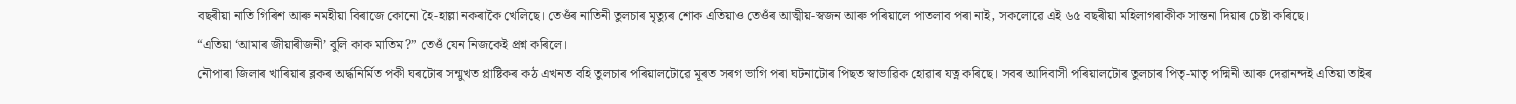বছৰীয়া নাতি গিৰিশ আৰু নমহীয়া বিৰাজে কোনো হৈ-হাল্লা নকৰাকৈ খেলিছে। তেওঁৰ নাতিনী তুলচাৰ মৃত্যুৰ শোক এতিয়াও তেওঁৰ আত্মীয়-স্বজন আৰু পৰিয়ালে পাতলাব পৰা নাই, সকলোৱে এই ৬৫ বছৰীয়া মহিলাগৰাকীক সান্তনা দিয়াৰ চেষ্টা কৰিছে।
“এতিয়া ‘আমাৰ জীয়াৰীজনী’ বুলি কাক মাতিম?” তেওঁ যেন নিজকেই প্ৰশ্ন কৰিলে।
নৌপাৰা জিলাৰ খাৰিয়াৰ ব্লকৰ অৰ্দ্ধনিৰ্মিত পকী ঘৰটোৰ সন্মুখত প্লাষ্টিকৰ কঠ এখনত বহি তুলচাৰ পৰিয়ালটোৱে মূৰত সৰগ ভাগি পৰা ঘটনাটোৰ পিছত স্বাভাৱিক হোৱাৰ যত্ন কৰিছে। সবৰ আদিবাসী পৰিয়ালটোৰ তুলচাৰ পিতৃ-মাতৃ পদ্মিনী আৰু দেৱানন্দই এতিয়া তাইৰ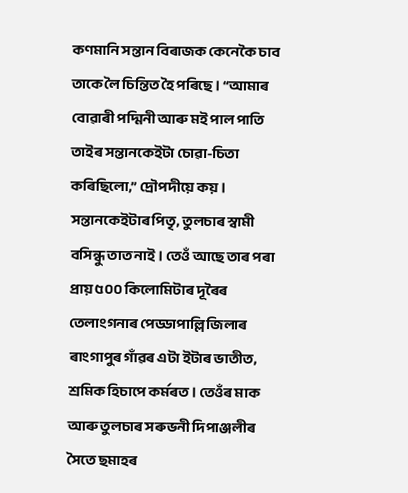কণমানি সন্তান বিৰাজক কেনেকৈ চাব তাকে লৈ চিন্তিত হৈ পৰিছে। “আমাৰ বোৱাৰী পদ্মিনী আৰু মই পাল পাতি তাইৰ সন্তানকেইটা চোৱা-চিতা কৰিছিলো,” দ্ৰৌপদীয়ে কয়।
সন্তানকেইটাৰ পিতৃ, তুলচাৰ স্বামী বসিন্ধু তাত নাই। তেওঁ আছে তাৰ পৰা প্ৰায় ৫০০ কিলোমিটাৰ দূৰৈৰ তেলাংগনাৰ পেড্ডাপাল্লি জিলাৰ ৰাংগাপুৰ গাঁৱৰ এটা ইটাৰ ভাতীত, শ্ৰমিক হিচাপে কৰ্মৰত। তেওঁৰ মাক আৰু তুলচাৰ সৰুভনী দিপাঞ্জলীৰ সৈতে ছমাহৰ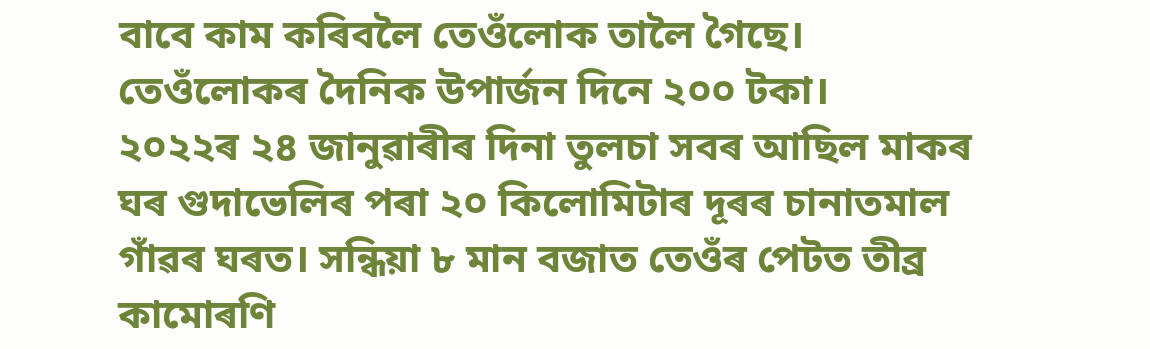বাবে কাম কৰিবলৈ তেওঁলোক তালৈ গৈছে। তেওঁলোকৰ দৈনিক উপাৰ্জন দিনে ২০০ টকা।
২০২২ৰ ২৪ জানুৱাৰীৰ দিনা তুলচা সবৰ আছিল মাকৰ ঘৰ গুদাভেলিৰ পৰা ২০ কিলোমিটাৰ দূৰৰ চানাতমাল গাঁৱৰ ঘৰত। সন্ধিয়া ৮ মান বজাত তেওঁৰ পেটত তীব্ৰ কামোৰণি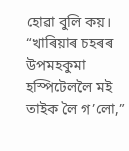হোৱা বুলি কয়। “খাৰিয়াৰ চহৰৰ উপমহকুমা হস্পিটেললৈ মই তাইক লৈ গ’লো,”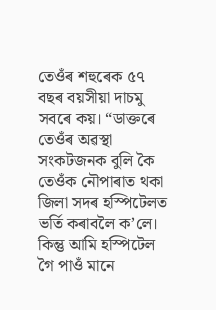তেওঁৰ শহুৰেক ৫৭ বছৰ বয়সীয়া দাচমু সবৰে কয়। “ডাক্তৰে তেওঁৰ অৱস্থা সংকটজনক বুলি কৈ তেওঁক নৌপাৰাত থকা জিলা সদৰ হস্পিটেলত ভৰ্তি কৰাবলৈ ক’লে। কিন্তু আমি হস্পিটেল গৈ পাওঁ মানে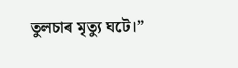তুলচাৰ মৃত্যু ঘটে।”